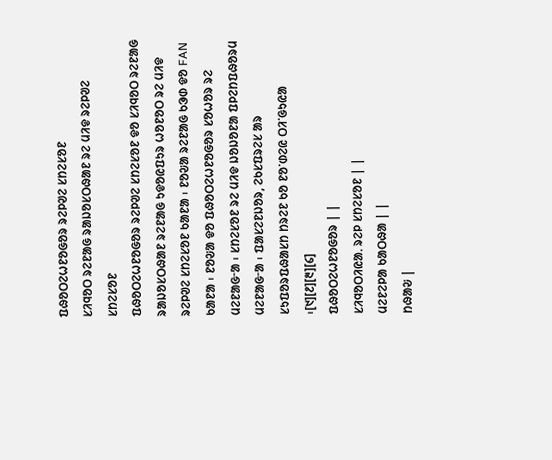ᱯᱷᱚᱛᱮᱦᱱᱚᱜᱚᱨ ᱨᱮᱞᱣᱮ ᱥᱴᱮᱥᱚᱱ
ᱥᱤᱧᱚᱛ ᱨᱮᱱᱟᱜ ᱨᱟᱡᱚᱥᱛᱷᱟᱱ ᱨᱮ ᱢᱤᱫ ᱨᱮᱞᱣᱮ ᱥᱴᱮᱥᱚᱱ
ᱯᱷᱚᱛᱮᱦᱱᱚᱜᱚᱨ ᱨᱮᱞᱣᱮ ᱥᱴᱮᱥᱚᱱ ᱫᱚ ᱥᱤᱧᱚᱛ ᱨᱮᱱᱟᱜ ᱨᱟᱡᱚᱥᱛᱷᱟᱱ ᱨᱮᱱᱟᱜ ᱩᱫᱚᱭᱯᱩᱨ ᱦᱚᱱᱚᱛ ᱨᱮ ᱢᱤᱫ ᱨᱮᱞᱣᱮ ᱥᱴᱮᱥᱚᱱ ᱠᱟᱱᱟ ᱾ ᱱᱚᱶᱟ ᱨᱮᱱᱟᱜ ᱠᱳᱰ ᱫᱚ FAN ᱠᱟᱱᱟ ᱾ ᱱᱚᱶᱟ ᱫᱚ ᱯᱷᱚᱛᱮᱦᱱᱚᱜᱚᱨ ᱥᱚᱦᱚᱨ ᱨᱮ ᱢᱮᱱᱟᱜᱼᱟ ᱾ ᱥᱴᱮᱥᱚᱱ ᱨᱮ ᱢᱤᱫ ᱡᱚᱡᱚᱱᱟ ᱯᱞᱮᱴᱯᱷᱚᱨᱢ ᱢᱮᱱᱟᱜᱼᱟ ᱾ ᱯᱟᱥᱮᱱᱡᱚᱨ, ᱮᱠᱥᱯᱨᱮᱥ ᱟᱨ ᱥᱩᱯᱚᱨᱯᱷᱟᱥᱴ ᱴᱨᱮᱱ ᱠᱚ ᱱᱚᱸᱰᱮᱭ ᱛᱤᱸᱜᱩᱭᱟ ᱾[᱑][᱒][᱓][᱔]
ᱯᱷᱚᱛᱮᱦᱱᱚᱜᱚᱨ | |
ᱥᱤᱧᱚᱛᱤᱭᱟᱹ ᱨᱮᱞ ᱥᱴᱮᱥᱚᱱ | |
ᱢᱮᱱᱮᱞᱟ ᱠᱟᱛᱷᱟ | |
ᱴᱷᱟᱶ |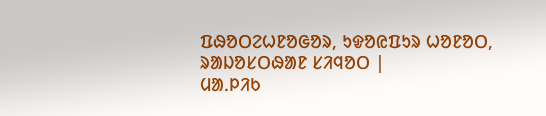ᱯᱷᱚᱛᱮᱦᱱᱚᱜᱚᱨ, ᱩᱫᱚᱭᱯᱩᱨ ᱦᱚᱱᱚᱛ, ᱨᱟᱡᱚᱥᱛᱷᱟᱱ ᱥᱤᱧᱚᱛ |
ᱢᱟᱹᱞᱤᱠ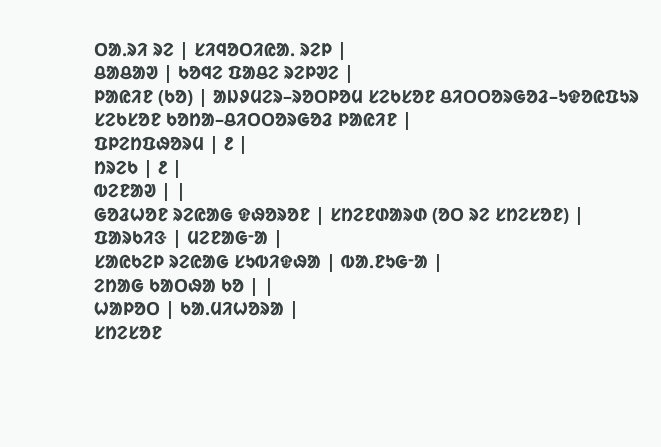ᱛᱟᱹᱨᱤ ᱨᱮ | ᱥᱤᱧᱚᱛᱤᱭᱟᱹ ᱨᱮᱞ |
ᱪᱟᱪᱟᱣ | ᱠᱚᱧᱮ ᱯᱟᱪᱮ ᱨᱮᱞᱣᱮ |
ᱞᱟᱭᱤᱱ (ᱠᱚ) | ᱟᱡᱽᱢᱮᱨ–ᱨᱚᱛᱞᱚᱢ ᱥᱮᱠᱥᱚᱱ ᱪᱤᱛᱛᱚᱨᱜᱚᱲ–ᱩᱫᱚᱭᱯᱩᱨ ᱥᱮᱠᱥᱚᱱ ᱠᱚᱴᱟ–ᱪᱤᱛᱛᱚᱨᱜᱚᱲ ᱞᱟᱭᱤᱱ |
ᱯᱞᱮᱴᱯᱷᱚᱨᱢ | ᱒ |
ᱴᱨᱮᱠ | ᱒ |
ᱵᱮᱱᱟᱣ | |
ᱜᱚᱲᱦᱚᱱ ᱨᱮᱭᱟᱜ ᱫᱷᱚᱨᱚᱱ | ᱥᱴᱮᱱᱰᱟᱨᱰ (ᱚᱛ ᱨᱮ ᱥᱴᱮᱥᱚᱱ) |
ᱯᱟᱨᱠᱤᱝ | ᱢᱮᱱᱟᱜᱼᱟ |
ᱥᱟᱭᱠᱮᱞ ᱨᱮᱭᱟᱜ ᱥᱩᱵᱤᱫᱷᱟ | ᱵᱟᱹᱱᱩᱜᱼᱟ |
ᱮᱴᱟᱜ ᱠᱟᱛᱷᱟ ᱠᱚ | |
ᱦᱟᱞᱚᱛ | ᱠᱟᱹᱢᱤᱦᱚᱨᱟ |
ᱥᱴᱮᱥᱚᱱ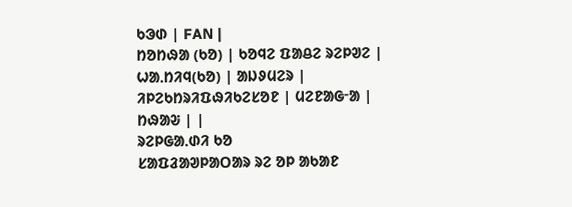ᱠᱳᱰ | FAN |
ᱴᱚᱴᱷᱟ (ᱠᱚ) | ᱠᱚᱧᱮ ᱯᱟᱪᱮ ᱨᱮᱞᱣᱮ |
ᱦᱟᱹᱴᱤᱧ(ᱠᱚ) | ᱟᱡᱽᱢᱮᱨ |
ᱤᱞᱮᱠᱴᱨᱤᱯᱷᱤᱠᱮᱥᱚᱱ | ᱢᱮᱱᱟᱜᱼᱟ |
ᱴᱷᱟᱶ | |
ᱨᱮᱞᱜᱟᱹᱰᱤ ᱠᱚ
ᱥᱟᱯᱲᱟᱣᱞᱟᱛᱟᱨ ᱨᱮ ᱚᱞ ᱟᱠᱟᱱ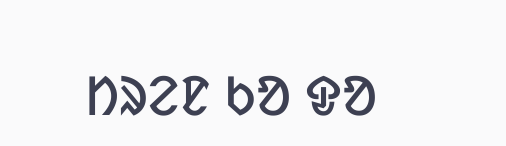ᱴᱨᱮᱱ ᱠᱚ ᱫᱚ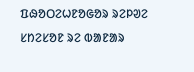ᱯᱷᱚᱛᱮᱦᱱᱚᱜᱚᱨ ᱨᱮᱞᱣᱮ ᱥᱴᱮᱥᱚᱱ ᱨᱮ ᱵᱟᱱᱟᱨ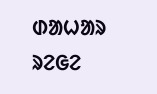ᱰᱟᱦᱟᱨ ᱨᱮᱜᱮ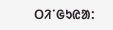ᱛᱤᱸᱜᱩᱭᱟ: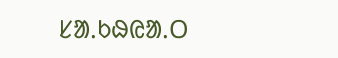ᱥᱟᱹᱠᱷᱭᱟᱹᱛ